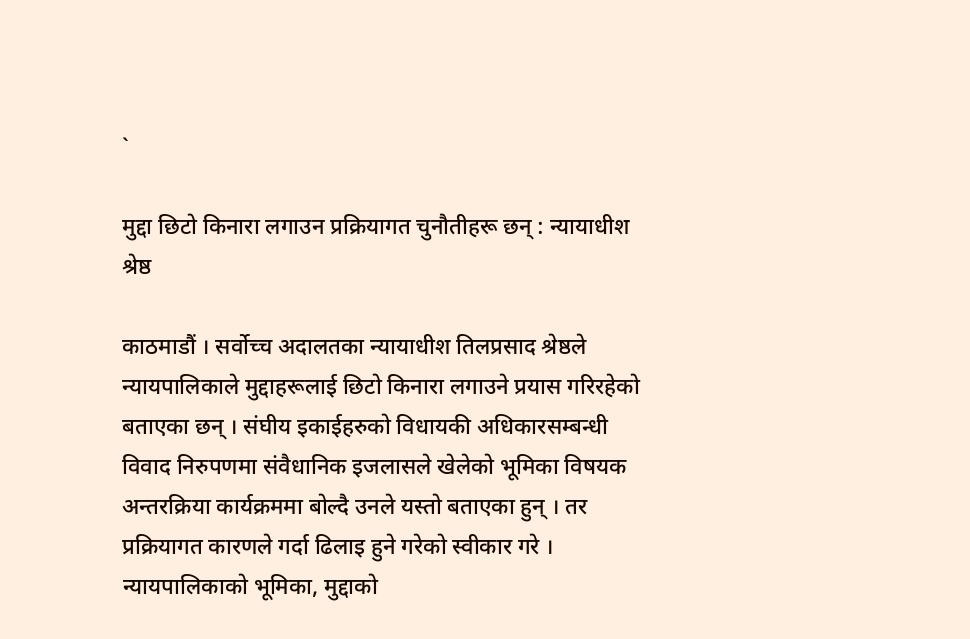`

मुद्दा छिटो किनारा लगाउन प्रक्रियागत चुनौतीहरू छन् : न्यायाधीश श्रेष्ठ

काठमाडौं । सर्वोच्च अदालतका न्यायाधीश तिलप्रसाद श्रेष्ठले न्यायपालिकाले मुद्दाहरूलाई छिटो किनारा लगाउने प्रयास गरिरहेको बताएका छन् । संघीय इकाईहरुको विधायकी अधिकारसम्बन्धी विवाद निरुपणमा संवैधानिक इजलासले खेलेको भूमिका विषयक अन्तरक्रिया कार्यक्रममा बोल्दै उनले यस्तो बताएका हुन् । तर प्रक्रियागत कारणले गर्दा ढिलाइ हुने गरेको स्वीकार गरे । न्यायपालिकाको भूमिका, मुद्दाको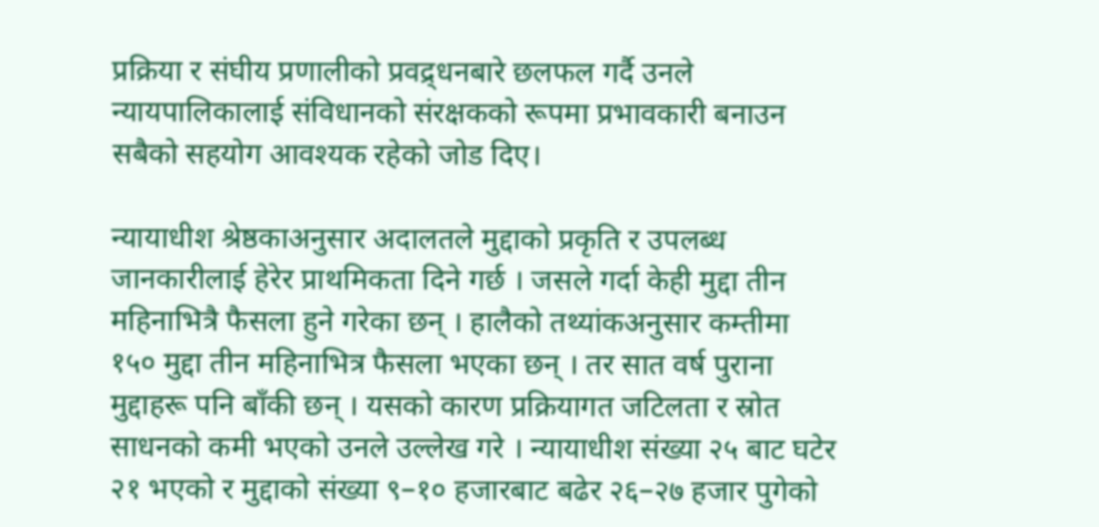प्रक्रिया र संघीय प्रणालीको प्रवद्र्धनबारे छलफल गर्दै उनले न्यायपालिकालाई संविधानको संरक्षकको रूपमा प्रभावकारी बनाउन सबैको सहयोग आवश्यक रहेको जोड दिए।

न्यायाधीश श्रेष्ठकाअनुसार अदालतले मुद्दाको प्रकृति र उपलब्ध जानकारीलाई हेरेर प्राथमिकता दिने गर्छ । जसले गर्दा केही मुद्दा तीन महिनाभित्रै फैसला हुने गरेका छन् । हालैको तथ्यांकअनुसार कम्तीमा १५० मुद्दा तीन महिनाभित्र फैसला भएका छन् । तर सात वर्ष पुराना मुद्दाहरू पनि बाँकी छन् । यसको कारण प्रक्रियागत जटिलता र स्रोत साधनको कमी भएको उनले उल्लेख गरे । न्यायाधीश संख्या २५ बाट घटेर २१ भएको र मुद्दाको संख्या ९–१० हजारबाट बढेर २६–२७ हजार पुगेको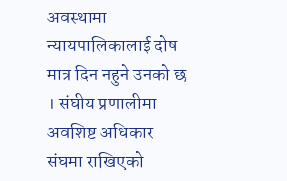अवस्थामा न्यायपालिकालाई दोष मात्र दिन नहुने उनको छ । संघीय प्रणालीमा अवशिष्ट अधिकार संघमा राखिएको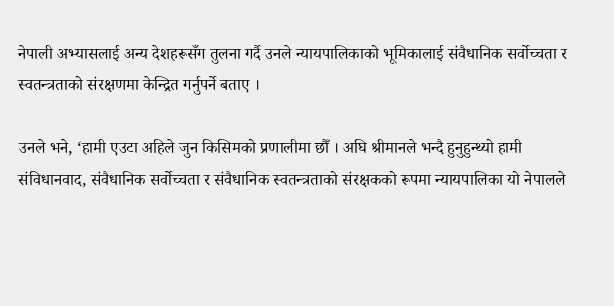नेपाली अभ्यासलाई अन्य देशहरूसँग तुलना गर्दै उनले न्यायपालिकाको भूमिकालाई संवैधानिक सर्वोच्चता र स्वतन्त्रताको संरक्षणमा केन्द्रित गर्नुपर्ने बताए ।

उनले भने, ‘हामी एउटा अहिले जुन किसिमको प्रणालीमा छौँ । अघि श्रीमानले भन्दै हुनुहुन्थ्यो हामी संविधानवाद, संवैधानिक सर्वोच्चता र संवैधानिक स्वतन्त्रताको संरक्षकको रूपमा न्यायपालिका यो नेपालले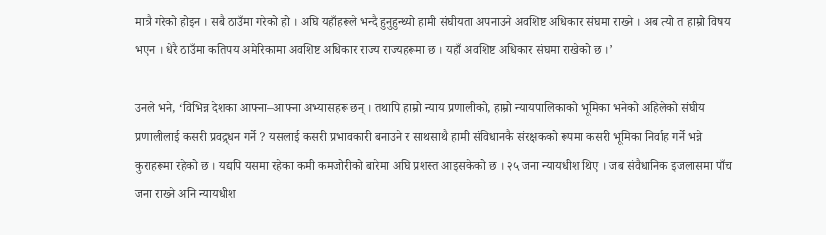मात्रै गरेको होइन । सबै ठाउँमा गरेको हो । अघि यहाँहरूले भन्दै हुनुहुन्थ्यो हामी संघीयता अपनाउने अवशिष्ट अधिकार संघमा राख्ने । अब त्यो त हाम्रो विषय भएन । धेरै ठाउँमा कतिपय अमेरिकामा अवशिष्ट अधिकार राज्य राज्यहरूमा छ । यहाँ अवशिष्ट अधिकार संघमा राखेको छ ।’

उनले भने, ‘विभिन्न देशका आफ्ना–आफ्ना अभ्यासहरू छन् । तथापि हाम्रो न्याय प्रणालीको, हाम्रो न्यायपालिकाको भूमिका भनेको अहिलेको संघीय प्रणालीलाई कसरी प्रवद्र्धन गर्ने ? यसलाई कसरी प्रभावकारी बनाउने र साथसाथै हामी संविधानकै संरक्षकको रूपमा कसरी भूमिका निर्वाह गर्ने भन्ने कुराहरूमा रहेको छ । यद्यपि यसमा रहेका कमी कमजोरीको बारेमा अघि प्रशस्त आइसकेको छ । २५ जना न्यायधीश थिए । जब संवैधानिक इजलासमा पाँच जना राख्ने अनि न्यायधीश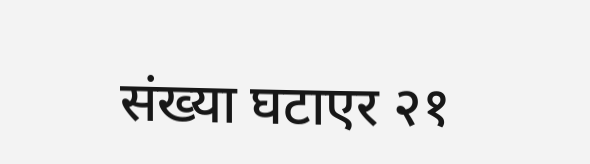संख्या घटाएर २१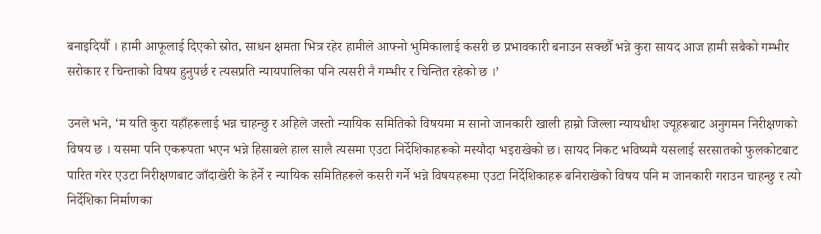बनाइदियौँ । हामी आफूलाई दिएको स्रोत, साधन क्षमता भित्र रहेर हामीले आफ्नो भुमिकालाई कसरी छ प्रभावकारी बनाउन सक्छौँ भन्ने कुरा सायद आज हामी सबैको गम्भीर सरोकार र चिन्ताको विषय हुनुपर्छ र त्यसप्रति न्यायपालिका पनि त्यसरी नै गम्भीर र चिन्तित रहेको छ ।’

उनले भने, ‘म यति कुरा यहाँहरूलाई भन्न चाहन्छु र अहिले जस्तो न्यायिक समितिको विषयमा म सानो जानकारी खाली हाम्रो जिल्ला न्यायधीश ज्यूहरूबाट अनुगमन निरीक्षणको विषय छ । यसमा पनि एकरूपता भएन भन्ने हिसाबले हाल सालै त्यसमा एउटा निर्देशिकाहरूको मस्यौदा भइराखेको छ। सायद निकट भविष्यमै यसलाई सरसातको फुलकोटबाट पारित गरेर एउटा निरीक्षणबाट जाँदाखेरी के हेर्ने र न्यायिक समितिहरूले कसरी गर्ने भन्ने विषयहरूमा एउटा निर्देशिकाहरू बनिराखेको विषय पनि म जानकारी गराउन चाहन्छु र त्यो निर्देशिका निर्माणका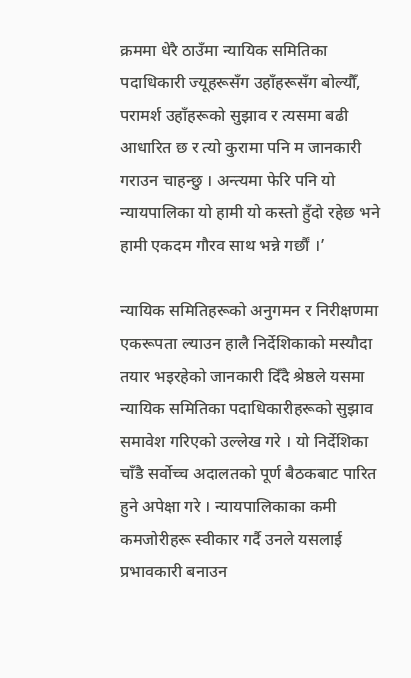क्रममा धेरै ठाउँमा न्यायिक समितिका पदाधिकारी ज्यूहरूसँग उहाँहरूसँग बोल्यौँ, परामर्श उहाँहरूको सुझाव र त्यसमा बढी आधारित छ र त्यो कुरामा पनि म जानकारी गराउन चाहन्छु । अन्त्यमा फेरि पनि यो न्यायपालिका यो हामी यो कस्तो हुँदो रहेछ भने हामी एकदम गौरव साथ भन्ने गर्छौं ।’

न्यायिक समितिहरूको अनुगमन र निरीक्षणमा एकरूपता ल्याउन हालै निर्देशिकाको मस्यौदा तयार भइरहेको जानकारी दिँदै श्रेष्ठले यसमा न्यायिक समितिका पदाधिकारीहरूको सुझाव समावेश गरिएको उल्लेख गरे । यो निर्देशिका चाँडै सर्वोच्च अदालतको पूर्ण बैठकबाट पारित हुने अपेक्षा गरे । न्यायपालिकाका कमी कमजोरीहरू स्वीकार गर्दै उनले यसलाई प्रभावकारी बनाउन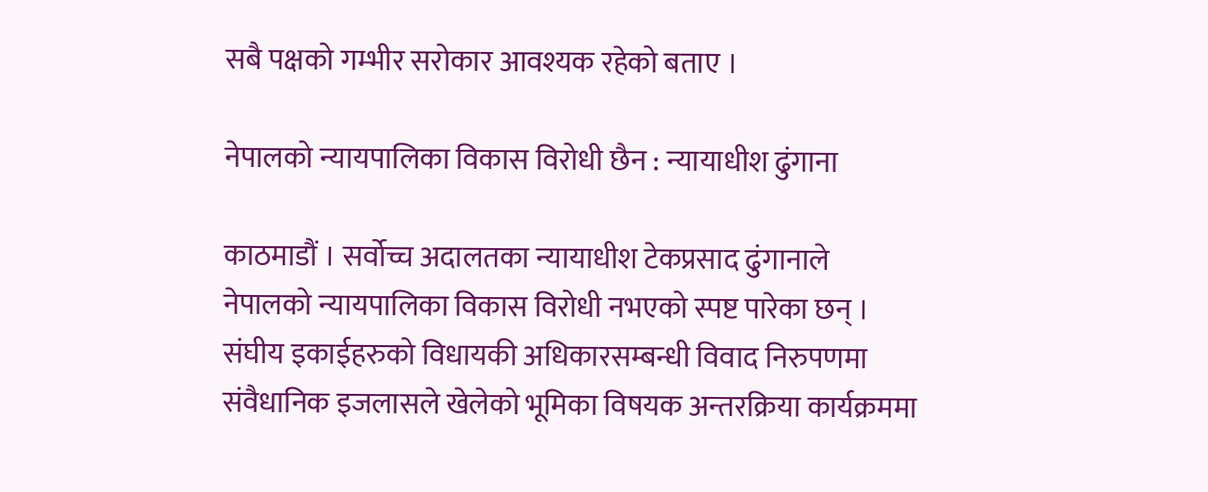सबै पक्षको गम्भीर सरोकार आवश्यक रहेको बताए ।

नेपालको न्यायपालिका विकास विरोधी छैन : न्यायाधीश ढुंगाना

काठमाडौं । सर्वोच्च अदालतका न्यायाधीश टेकप्रसाद ढुंगानाले नेपालको न्यायपालिका विकास विरोधी नभएको स्पष्ट पारेका छन् । संघीय इकाईहरुको विधायकी अधिकारसम्बन्धी विवाद निरुपणमा संवैधानिक इजलासले खेलेको भूमिका विषयक अन्तरक्रिया कार्यक्रममा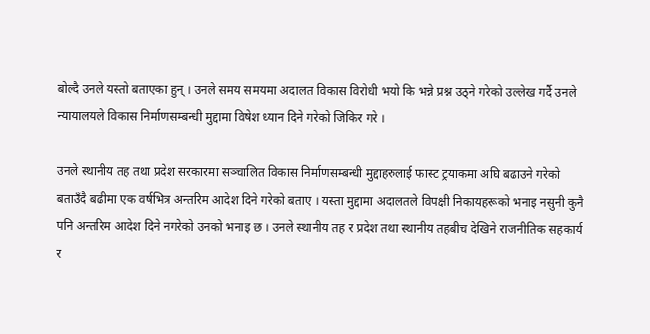बोल्दै उनले यस्तो बताएका हुन् । उनले समय समयमा अदालत विकास विरोधी भयो कि भन्ने प्रश्न उठ्ने गरेको उल्लेख गर्दै उनले न्यायालयले विकास निर्माणसम्बन्धी मुद्दामा विषेश ध्यान दिने गरेको जिकिर गरे ।

उनले स्थानीय तह तथा प्रदेश सरकारमा सञ्चालित विकास निर्माणसम्बन्धी मुद्दाहरुलाई फास्ट ट्रयाकमा अघि बढाउने गरेको बताउँदै बढीमा एक वर्षभित्र अन्तरिम आदेश दिने गरेको बताए । यस्ता मुद्दामा अदालतले विपक्षी निकायहरूको भनाइ नसुनी कुनै पनि अन्तरिम आदेश दिने नगरेको उनको भनाइ छ । उनले स्थानीय तह र प्रदेश तथा स्थानीय तहबीच देखिने राजनीतिक सहकार्य र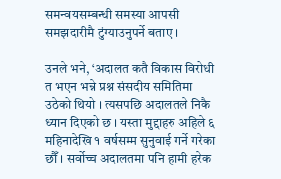समन्वयसम्बन्धी समस्या आपसी समझदारीमै टुंग्याउनुपर्ने बताए ।

उनले भने, ‘अदालत कतै विकास विरोधी त भएन भन्ने प्रश्न संसदीय समितिमा उठेको थियो । त्यसपछि अदालतले निकै ध्यान दिएको छ । यस्ता मुद्दाहरु अहिले ६ महिनादेखि १ वर्षसम्म सुनुवाई गर्ने गरेका छौँ । सर्वोच्च अदालतमा पनि हामी हरेक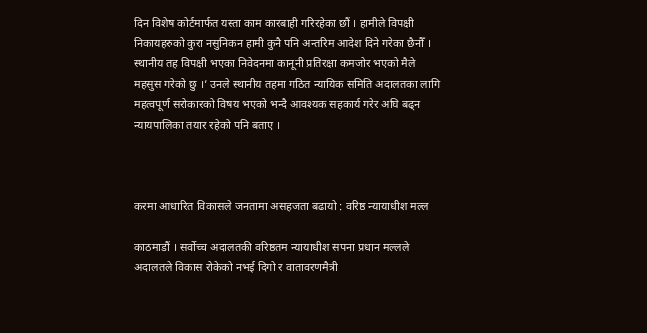दिन विशेष कोर्टमार्फत यस्ता काम कारबाही गरिरहेका छौं । हामीले विपक्षी निकायहरुको कुरा नसुनिकन हामी कुनै पनि अन्तरिम आदेश दिने गरेका छैनौँ । स्थानीय तह विपक्षी भएका निवेदनमा कानूनी प्रतिरक्षा कमजोर भएको मैले महसुस गरेको छु ।’ उनले स्थानीय तहमा गठित न्यायिक समिति अदालतका लागि महत्वपूर्ण सरोकारको विषय भएको भन्दै आवश्यक सहकार्य गरेर अघि बढ्न न्यायपालिका तयार रहेको पनि बताए ।



करमा आधारित विकासले जनतामा असहजता बढायो : वरिष्ठ न्यायाधीश मल्ल

काठमाडौं । सर्वोच्च अदालतकी वरिष्ठतम न्यायाधीश सपना प्रधान मल्लले अदालतले विकास रोकेको नभई दिगो र वातावरणमैत्री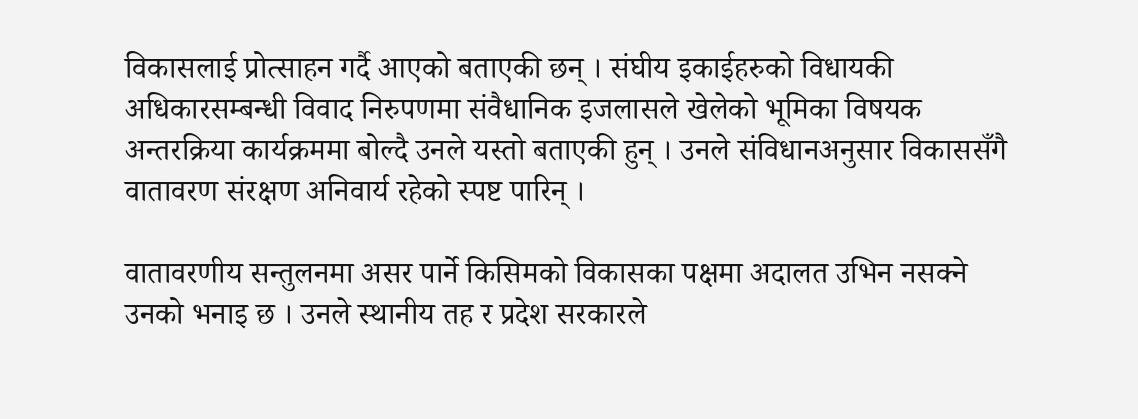विकासलाई प्रोत्साहन गर्दै आएको बताएकी छन् । संघीय इकाईहरुको विधायकी अधिकारसम्बन्धी विवाद निरुपणमा संवैधानिक इजलासले खेलेको भूमिका विषयक अन्तरक्रिया कार्यक्रममा बोल्दै उनले यस्तो बताएकी हुन् । उनले संविधानअनुसार विकाससँगै वातावरण संरक्षण अनिवार्य रहेको स्पष्ट पारिन् ।

वातावरणीय सन्तुलनमा असर पार्ने किसिमको विकासका पक्षमा अदालत उभिन नसक्ने उनको भनाइ छ । उनले स्थानीय तह र प्रदेश सरकारले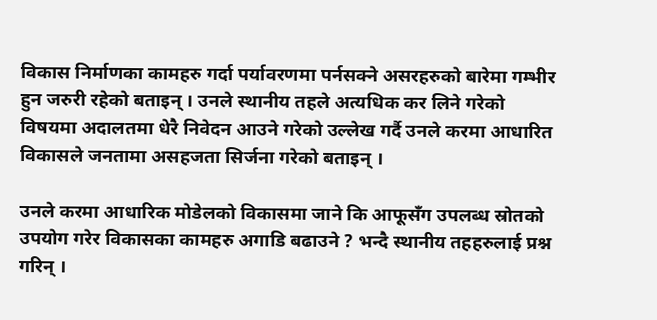विकास निर्माणका कामहरु गर्दा पर्यावरणमा पर्नसक्ने असरहरुको बारेमा गम्भीर हुन जरुरी रहेको बताइन् । उनले स्थानीय तहले अत्यधिक कर लिने गरेको विषयमा अदालतमा धेरै निवेदन आउने गरेको उल्लेख गर्दै उनले करमा आधारित विकासले जनतामा असहजता सिर्जना गरेको बताइन् ।

उनले करमा आधारिक मोडेलको विकासमा जाने कि आफूसँग उपलब्ध स्रोतको उपयोग गरेर विकासका कामहरु अगाडि बढाउने ? भन्दै स्थानीय तहहरुलाई प्रश्न गरिन् ।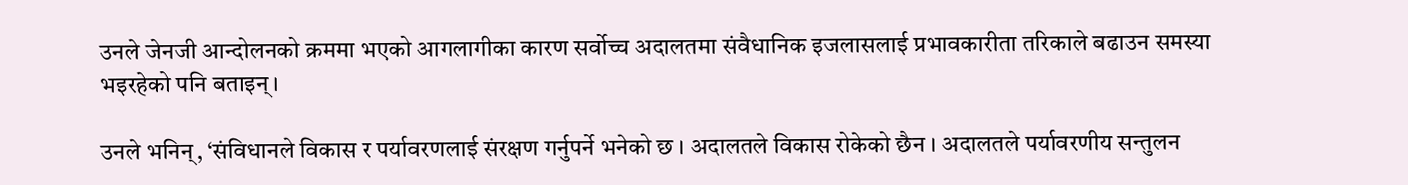उनले जेनजी आन्दोलनको क्रममा भएको आगलागीका कारण सर्वोच्च अदालतमा संवैधानिक इजलासलाई प्रभावकारीता तरिकाले बढाउन समस्या भइरहेको पनि बताइन्।

उनले भनिन्, ‘संविधानले विकास र पर्यावरणलाई संरक्षण गर्नुपर्ने भनेको छ । अदालतले विकास रोकेको छैन । अदालतले पर्यावरणीय सन्तुलन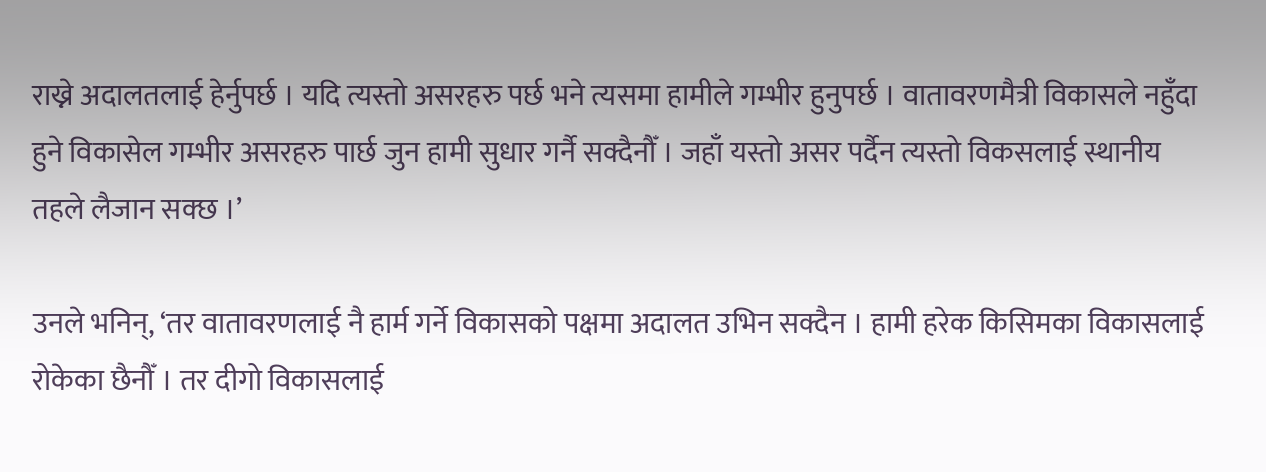राख्ने अदालतलाई हेर्नुपर्छ । यदि त्यस्तो असरहरु पर्छ भने त्यसमा हामीले गम्भीर हुनुपर्छ । वातावरणमैत्री विकासले नहुँदा हुने विकासेल गम्भीर असरहरु पार्छ जुन हामी सुधार गर्नै सक्दैनौँ । जहाँ यस्तो असर पर्दैन त्यस्तो विकसलाई स्थानीय तहले लैजान सक्छ ।’

उनले भनिन्, ‘तर वातावरणलाई नै हार्म गर्ने विकासको पक्षमा अदालत उभिन सक्दैन । हामी हरेक किसिमका विकासलाई रोकेका छैनौँ । तर दीगो विकासलाई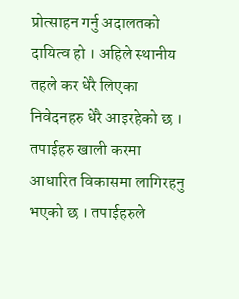प्रोत्साहन गर्नु अदालतको दायित्व हो । अहिले स्थानीय तहले कर धेरै लिएका निवेदनहरु धेरै आइरहेको छ । तपाईहरु खाली करमा आधारित विकासमा लागिरहनु भएको छ । तपाईहरुले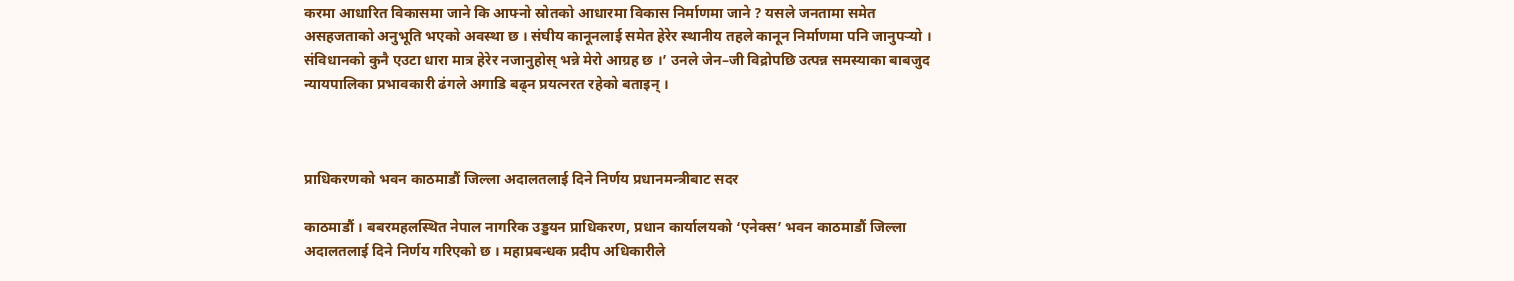करमा आधारित विकासमा जाने कि आफ्नो स्रोतको आधारमा विकास निर्माणमा जाने ? यसले जनतामा समेत असहजताको अनुभूति भएको अवस्था छ । संघीय कानूनलाई समेत हेरेर स्थानीय तहले कानून निर्माणमा पनि जानुपर्‍यो । संविधानको कुनै एउटा धारा मात्र हेरेर नजानुहोस् भन्ने मेरो आग्रह छ ।’ उनले जेन–जी विद्रोपछि उत्पन्न समस्याका बाबजुद न्यायपालिका प्रभावकारी ढंगले अगाडि बढ्न प्रयत्नरत रहेको बताइन् ।



प्राधिकरणको भवन काठमाडौं जिल्ला अदालतलाई दिने निर्णय प्रधानमन्त्रीबाट सदर

काठमाडौं । बबरमहलस्थित नेपाल नागरिक उड्डयन प्राधिकरण, प्रधान कार्यालयको ‘एनेक्स’ भवन काठमाडौं जिल्ला अदालतलाई दिने निर्णय गरिएको छ । महाप्रबन्धक प्रदीप अधिकारीले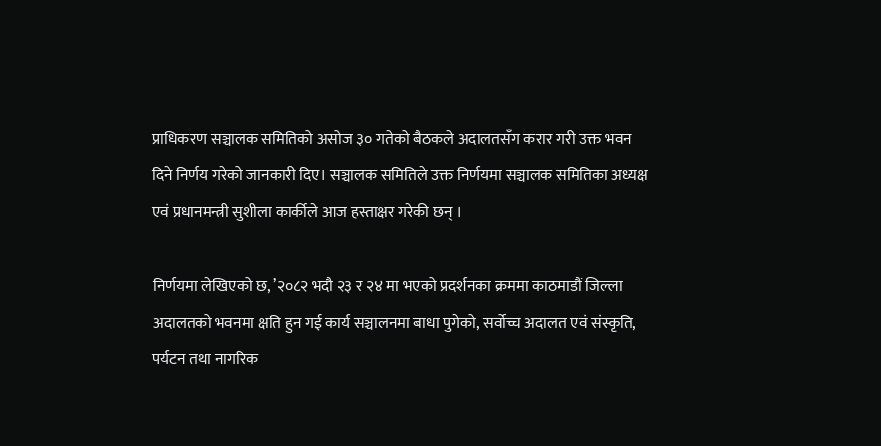प्राधिकरण सञ्चालक समितिको असोज ३० गतेको बैठकले अदालतसँग करार गरी उक्त भवन दिने निर्णय गरेको जानकारी दिए। सञ्चालक समितिले उक्त निर्णयमा सञ्चालक समितिका अध्यक्ष एवं प्रधानमन्त्री सुशीला कार्कीले आज हस्ताक्षर गरेकी छन् ।

निर्णयमा लेखिएको छ, ’२०८२ भदौ २३ र २४ मा भएको प्रदर्शनका क्रममा काठमाडौं जिल्ला अदालतको भवनमा क्षति हुन गई कार्य सञ्चालनमा बाधा पुगेको, सर्वोच्च अदालत एवं संस्कृति, पर्यटन तथा नागरिक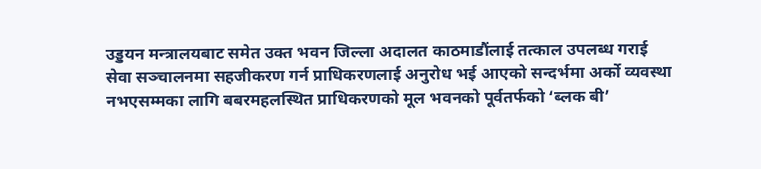उड्डयन मन्त्रालयबाट समेत उक्त भवन जिल्ला अदालत काठमाडौंलाई तत्काल उपलब्ध गराई सेवा सञ्चालनमा सहजीकरण गर्न प्राधिकरणलाई अनुरोध भई आएको सन्दर्भमा अर्को व्यवस्था नभएसम्मका लागि बबरमहलस्थित प्राधिकरणको मूल भवनको पूर्वतर्फको ‘ब्लक बी’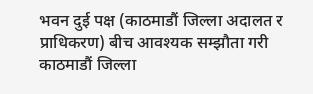भवन दुई पक्ष (काठमाडौं जिल्ला अदालत र प्राधिकरण) बीच आवश्यक सम्झौता गरी काठमाडौं जिल्ला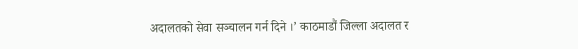अदालतको सेवा सञ्चालन गर्न दिने ।’ काठमाडौं जिल्ला अदालत र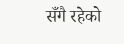सँगै रहेको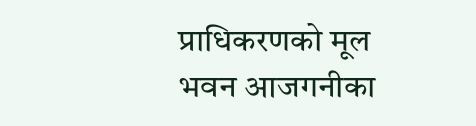प्राधिकरणको मूल भवन आजगनीका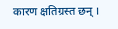कारण क्षतिग्रस्त छन् ।